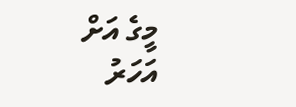މީގެ އަށް އަހަރު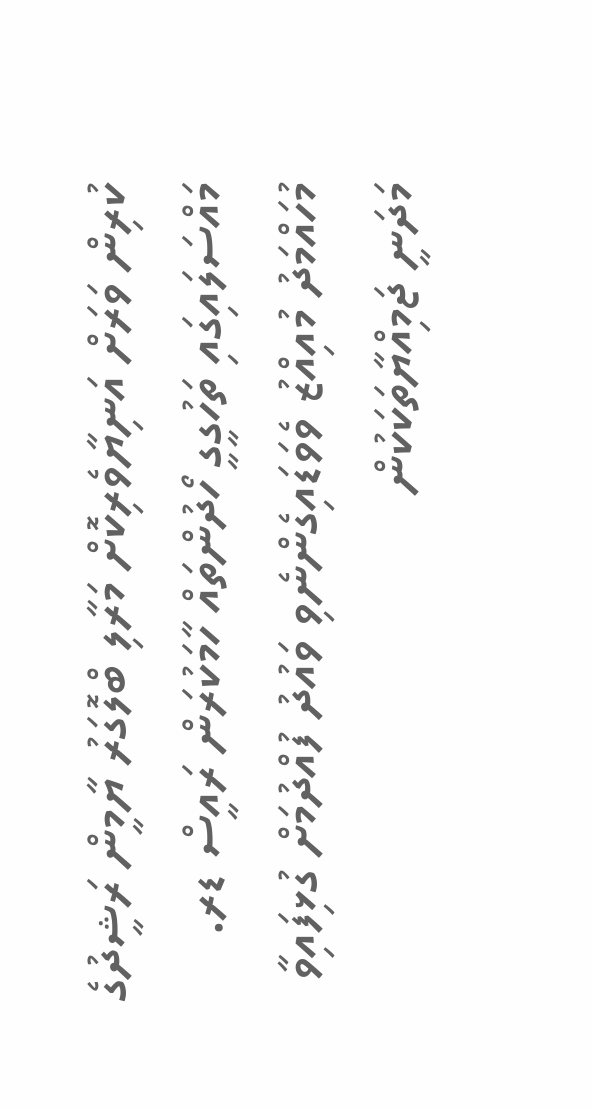ކުރިން ވަރަށް އަނިޔާވެރިކޮށް މަރާލި ބްލޮގަރު ޔާމީން ރަޝީދުގެ މައްސަލައިގައި ތަހުގީގީ ހޯދުންތައް ހާމަކުރަން ރައީސް ޑރ. މުހައްމަދު މުއިއްޒު ވެވަޑައިގެންނެވި ވައުދު ފުއްދުމަށް ގުޅިފައިވާ މަދަނީ ޖަމިއްޔާތަކަކުން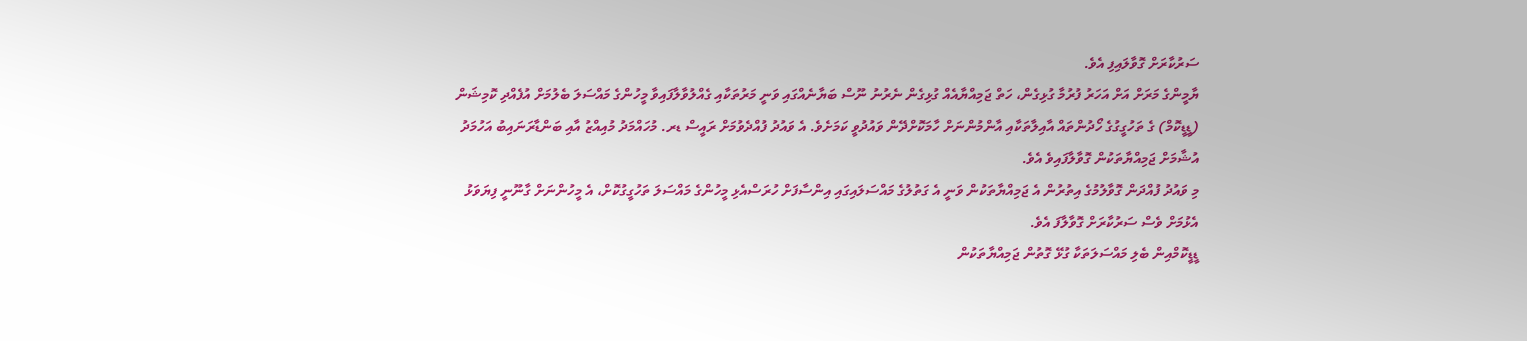ސަރުކާރަށް ގޮވާލައިފި އެވެ.
ޔާމީންގެ މަރަށް އަށް އަހަރު ފުރުމާ ގުޅިގެން، ހަތް ޖަމިއްޔާއެއް ގުޅިގެން ނެރުނު ނޫސް ބަޔާނެއްގައި ވަނީ މަރުތަކާއި ގެއްލުވާލާފައިވާ މީހުންގެ މައްސަލަ ބެލުމަށް އުފެއްދި ކޮމިޝަން (ޑީޑީކޮމް) ގެ ތަހުގީގުގެ ހޯދުންތައް އާއިލާތަކާއި އާންމުންނަށް ހާމަކޮށްދޭން ވައުދުވީ ކަމަށެވެ. އެ ވައުދު ފުއްދެވުމަށް ރައީސް ޑރ. މުހައްމަދު މުއިއްޒު އާއި ބަންޑާރަނައިބު އަހުމަދު އުޝާމަށް ޖަމިއްޔާތަކުން ގޮވާލާފައިވެ އެވެ.
މި ވައުދު ފުއްދަން ގޮވާލުމުގެ އިތުރުން އެ ޖަމިއްޔާތަކުން ވަނީ އެ ގަތުލުގެ މައްސަލައިގައި އިންސާފަށް ހުރަސްއެޅި މީހުންގެ މައްސަލަ ތަހުގީގުކޮށް، އެ މީހުންނަށް ގާނޫނީ ފިޔަވަޅު އެޅުމަށް ވެސް ސަރުކާރަށް ގޮވާލާފަ އެވެ.
ޑީޑީކޮމްއިން ބެލި މައްސަލަތަކާ ގުޅޭ ގޮތުން ޖަމިއްޔާތަކުން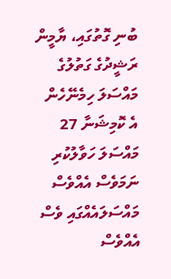ބުނި ގޮތުގައި، ޔާމީން ރަޝީދުގެ ގަތުލުގެ މައްސަލަ ހިމެނޭހެން އެ ކޮމިޝަނާ 27 މައްސަލަ ހަވާލުކުރި ނަމަވެސް އެއްވެސް މައްސަލައެއްގައި ވެސް އެއްވެސް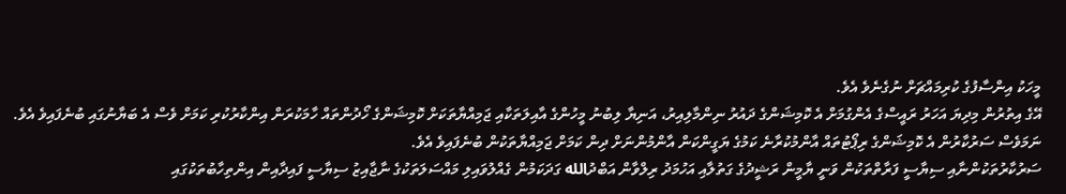މީހަކު އިންސާފުގެ ކުރިމައްޗަށް ނުގެނެވެ އެވެ.
އޭގެ އިތުރުން މިދިޔަ އަހަރު ރައީސްގެ އެންގުމަށް އެ ކޮމިޝަންގެ ދައުރު ނިންމާލިއިރު، އަނިޔާ ލިބުނު މީހުންގެ އާއިލަތަކާއި ޖަމިއްޔާތަކަށް ކޮމިޝަންގެ ހޯދުންތައް ހާމަކުރަން އިންކާރުކުރި ކަމަށް ވެސް އެ ބަޔާނުގައި ބުނެފައިވެ އެވެ. ނަމަވެސް ސަރުކާރުން އެ ކޮމިޝަންގެ ރިޕޯޓުތައް އާންމުކުރާނެ ކަމުގެ ޔަގީންކަން އާންމުންނަށް ދިން ކަމަށް ޖަމިއްޔާތަކުން ބުނެފައިވެ އެވެ.
ސަރުކާރުތަކުންނާއި ސިޔާސީ ފަރާތްތަކުން ވަނީ ޔާމީން ރަޝީދުގެ ގަތުލާއި އަހުމަދު ރިލްވާން އަބްދުالله ގަދަކަމުން ގެއްލުވައިލި މައްސަލަތަކުގެ ނާޖާއިޒު ސިޔާސީ ފައިދާއިން އިންތިހާބުތަކުގައި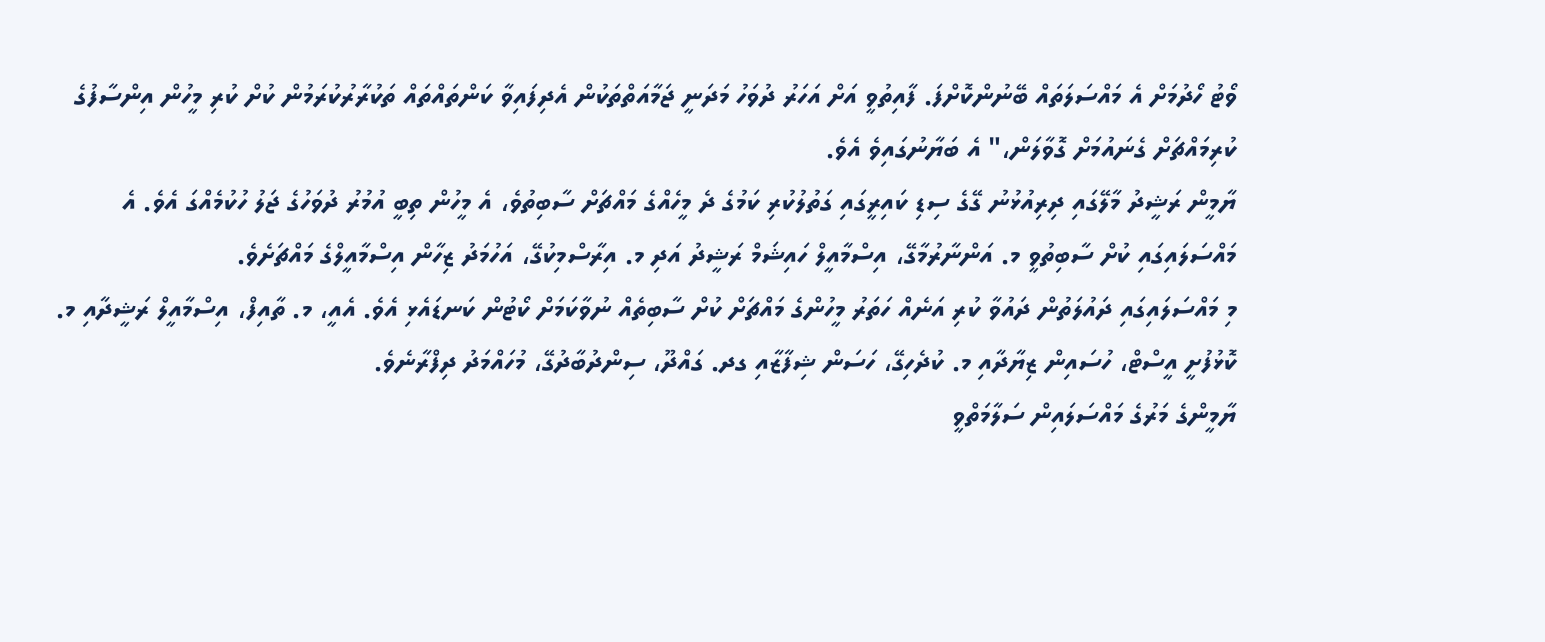ވޯޓު ހޯދުމަށް އެ މައްސަލަތައް ބޭނުންކޮށްފަ. ފާއިތުވީ އަށް އަހަރު ދުވަހު މަދަނީ ޖަމާއަތްތަކުން އެދިފައިވާ ކަންތައްތައް ތަކުރާރުކުރަމުން ކުށް ކުރި މީހުން އިންސާފުގެ ކުރިމައްޗަށް ގެނައުމަށް ގޮވާލަން،" އެ ބަޔާނުގައިވެ އެވެ.
ޔާމީން ރަޝީދު މާލޭގައި ދިރިއުޅުނު ގޭގެ ސިޑި ކައިރީގައި ގަތުލުކުރި ކަމުގެ ދެ މީހެއްގެ މައްޗަށް ސާބިތުވެ، އެ މީހުން ތިބީ އުމުރު ދުވަހުގެ ޖަލު ހުކުމެއްގަ އެވެ. އެ މައްސަލައިގައި ކުށް ސާބިތުވީ މ. އަންނާރުމާގޭ، އިސްމާއީލް ހައިޝަމް ރަޝީދު އަދި މ. އިރާސްމިކުގޭ، އަހުމަދު ޒިހާން އިސްމާއީލްގެ މައްޗަށެވެ.
މި މައްސަލައިގައި ދައުލަތުން ދައުވާ ކުރި އަނެއް ހަތަރު މީހުންގެ މައްޗަށް ކުށް ސާބިތެއް ނުވާކަމަށް ކޯޓުން ކަނޑައެޅި އެވެ. އެއީ، މ. ތާއިފް، އިސްމާއީލް ރަޝީދާއި މ. ކޮޅުފުށީ އީސްޓް، ހުސައިން ޒިޔާދާއި މ. ކުދެހިގޭ، ހަސަން ޝިފާޒާއި ގދ. ގައްދޫ، ސިންދުބާދުގޭ، މުހައްމަދު ދިފްރާނެވެ.
ޔާމީންގެ މަރުގެ މައްސަލައިން ސަލާމަތްވީ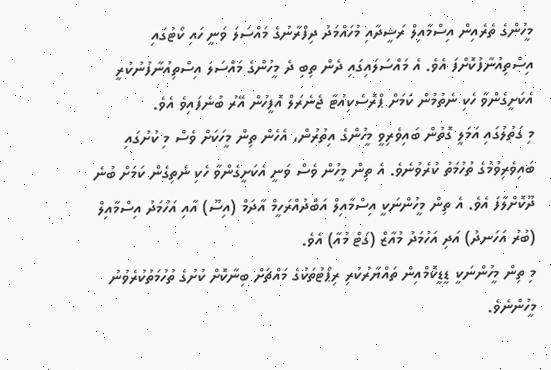މީހުންގެ ތެރެއިން އިސްމާއިލް ރަޝީދާއި މުހައްމަދު ދިފްރާނުގެ މައްސަލަ ވަނީ ހައި ކޯޓުގައި އިސްތިއުނާފުކޮށްފަ އެވެ. އެ މައްސަލައިގައި ދެން ތިބި ދެ މީހުންގެ މައްސަލަ އިސްތިއުނާފުނުކުރީ އެކަށީގެންވާ ހެކި ނެތުމުން ކަމަށް ޕްރޮސެކިއުޓާ ޖެނެރަލް އޮފީހުން އޭރު ބުނެފައިވެ އެވެ.
މި ގަތުލުގައި އަމަލީ ގޮތުން ބައިވެރިވީ މީހުންގެ އިތުރުން، އެހެން ތިން މީހަކަށް ވެސް މި ކުށުގައި ބައިވެރިވުމުގެ ތުހުމަތު ކުރެވުނެވެ. އެ ތިން މީހުން ވެސް ވަނީ އެކަށީގެންވާ ހެކި ނެތިގެން ކަމަށް ބުނެ ދޫކޮށްލާފަ އެވެ. އެ ތިން މީހުންނަކީ އިސްމާއިލް އަބްދުއްރަހީމް އާދަމް (އިސޫ) އާއި އަހުމަދު އިސްމާއިލް (ބުރު އަހަނދު) އަދި އަހުމަދު މުއާޒް (ގަޓް މުއާ) އެވެ.
މި ތިން މީހުންނަކީ ޑީޑީކޮމްއިން ތައްޔާރުކުރި ރިޕޯޓުތަކުގެ މައްޗަށް ބިނާކޮށް ކުށުގެ ތުހުމަތުކުރެވުނު މީހުންނެވެ.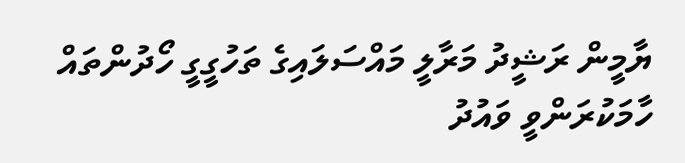ޔާމީން ރަޝީދު މަރާލީ މައްސަލައިގެ ތަހުގީގީ ހޯދުންތައް ހާމަކުރަންވީ ވައުދު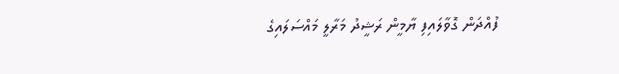ފުއްދަން ގޮވާލައިފި ޔާމީން ރަޝީދު މަރާލީ މައްސަލައިގެ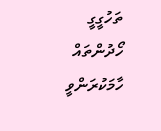ތަހުގީގީ ހޯދުންތައް ހާމަކުރަންވީ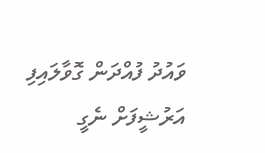ވައުދު ފުއްދަން ގޮވާލައިފި
އަރުޝީފަށް ނެގީ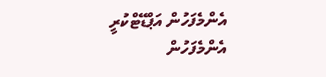އެންމެފަހުން އަޕްޑޭޓްކުރީ
އެންމެފަހުން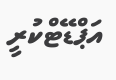އަޕްޑޭޓްކުރީ